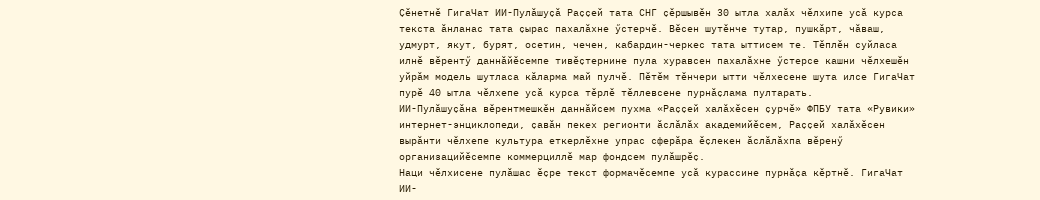Ҫӗнетнӗ ГигаЧат ИИ-Пулӑшуҫӑ Раҫҫей тата СНГ ҫӗршывӗн 30 ытла халӑх чӗлхипе усӑ курса текста ӑнланас тата ҫырас пахалӑхне ӳстерчӗ. Вӗсен шутӗнче тутар, пушкӑрт, чӑваш, удмурт, якут, бурят, осетин, чечен, кабардин-черкес тата ыттисем те. Тӗплӗн суйласа илнӗ вӗрентӳ даннӑйӗсемпе тивӗҫтернине пула хуравсен пахалӑхне ӳстерсе кашни чӗлхешӗн уйрӑм модель шутласа кӑларма май пулчӗ. Пӗтӗм тӗнчери ытти чӗлхесене шута илсе ГигаЧат пурӗ 40 ытла чӗлхепе усӑ курса тӗрлӗ тӗллевсене пурнӑҫлама пултарать.
ИИ-Пулӑшуҫӑна вӗрентмешкӗн даннӑйсем пухма «Раҫҫей халӑхӗсен ҫурчӗ» ФПБУ тата «Рувики» интернет-энциклопеди, ҫавӑн пекех регионти ӑслӑлӑх академийӗсем, Раҫҫей халӑхӗсен вырӑнти чӗлхепе культура еткерлӗхне упрас сферӑра ӗҫлекен ӑслӑлӑхпа вӗренӳ организацийӗсемпе коммерциллӗ мар фондсем пулӑшрӗҫ.
Наци чӗлхисене пулӑшас ӗҫре текст формачӗсемпе усӑ курассине пурнӑҫа кӗртнӗ. ГигаЧат ИИ-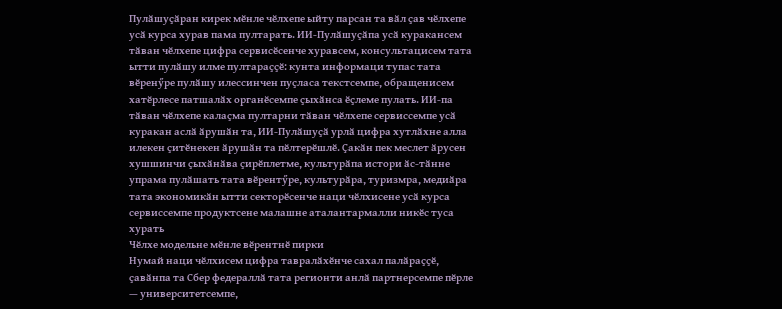Пулӑшуҫӑран кирек мӗнле чӗлхепе ыйту парсан та вӑл ҫав чӗлхепе усӑ курса хурав пама пултарать. ИИ-Пулӑшуҫӑпа усӑ куракансем тӑван чӗлхепе цифра сервисӗсенче хуравсем, консультацисем тата ытти пулӑшу илме пултараҫҫӗ: кунта информаци тупас тата вӗренӳре пулӑшу илессинчен пуҫласа текстсемпе, обращенисем хатӗрлесе патшалӑх органӗсемпе ҫыхӑнса ӗҫлеме пулать. ИИ-па тӑван чӗлхепе калаҫма пултарни тӑван чӗлхепе сервиссемпе усӑ куракан аслӑ ӑрушӑн та, ИИ-Пулӑшуҫӑ урлӑ цифра хутлӑхне алла илекен ҫитӗнекен ӑрушӑн та пӗлтерӗшлӗ. Ҫакӑн пек меслет ӑрусен хушшинчи ҫыхӑнӑва ҫирӗплетме, культурӑпа истори ӑс-тӑнне упрама пулӑшать тата вӗрентӳре, культурӑра, туризмра, медиӑра тата экономикӑн ытти секторӗсенче наци чӗлхисене усӑ курса сервиссемпе продуктсене малашне аталантармалли никӗс туса хурать
Чӗлхе модельне мӗнле вӗрентнӗ пирки
Нумай наци чӗлхисем цифра тавралӑхӗнче сахал палӑраҫҫӗ, ҫавӑнпа та Сбер федераллӑ тата регионти анлӑ партнерсемпе пӗрле — университетсемпе,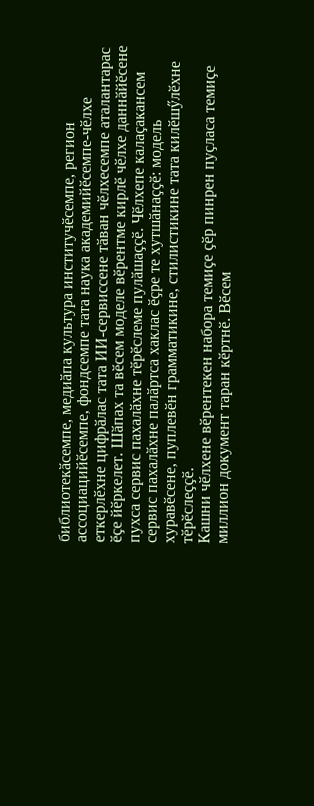библиотекӑсемпе, медиӑпа культура институчӗсемпе, регион ассоциацийӗсемпе, фондсемпе тата наука академийӗсемпе-чӗлхе еткерлӗхне цифрӑлас тата ИИ-сервиссене тӑван чӗлхесемпе аталантарас ӗҫе йӗркелет. Шӑпах та вӗсем моделе вӗрентме кирлӗ чӗлхе даннӑйӗсене пухса сервис пахалӑхне тӗрӗслеме пулӑшаҫҫӗ. Чӗлхепе калаҫакансем сервис пахалӑхне палӑртса хаклас ӗҫре те хутшӑнаҫҫӗ: модель хуравӗсене, пуплевӗн грамматикине, стилистикине тата килӗшӳлӗхне тӗрӗслеҫҫӗ.
Кашни чӗлхене вӗрентекен набора темиҫе ҫӗр пинрен пуҫласа темиҫе миллион документ таран кӗртнӗ. Вӗсем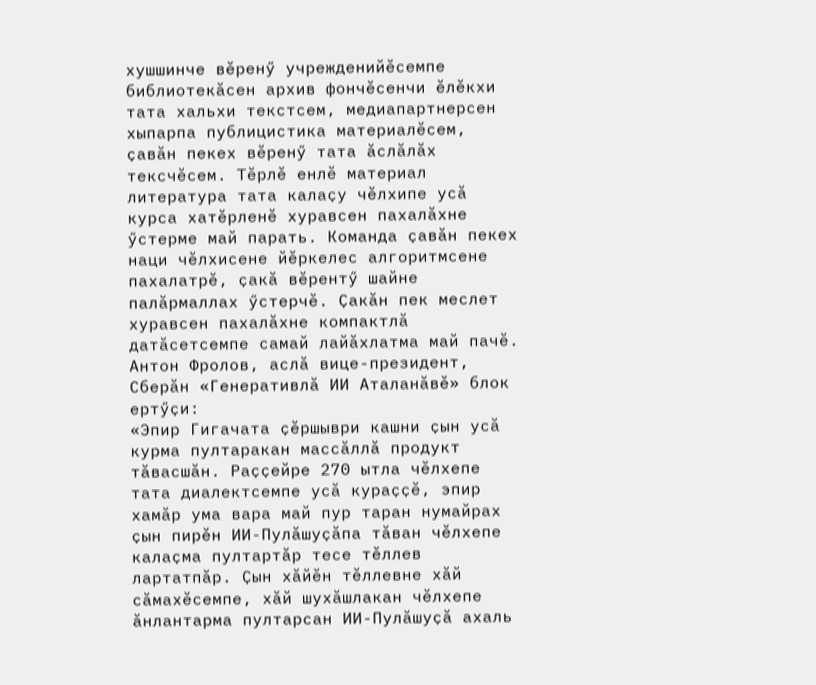хушшинче вӗренӳ учрежденийӗсемпе библиотекӑсен архив фончӗсенчи ӗлӗкхи тата хальхи текстсем, медиапартнерсен хыпарпа публицистика материалӗсем, ҫавӑн пекех вӗренӳ тата ӑслӑлӑх тексчӗсем. Тӗрлӗ енлӗ материал литература тата калаҫу чӗлхипе усӑ курса хатӗрленӗ хуравсен пахалӑхне ӳстерме май парать. Команда ҫавӑн пекех наци чӗлхисене йӗркелес алгоритмсене пахалатрӗ, ҫакӑ вӗрентӳ шайне палӑрмаллах ӳстерчӗ. Ҫакӑн пек меслет хуравсен пахалӑхне компактлӑ датӑсетсемпе самай лайӑхлатма май пачӗ.
Антон Фролов, аслӑ вице-президент, Сберӑн «Генеративлӑ ИИ Аталанӑвӗ» блок ертӳҫи:
«Эпир Гигачата ҫӗршыври кашни ҫын усӑ курма пултаракан массӑллӑ продукт тӑвасшӑн. Раҫҫейре 270 ытла чӗлхепе тата диалектсемпе усӑ кураҫҫӗ, эпир хамӑр ума вара май пур таран нумайрах ҫын пирӗн ИИ-Пулӑшуҫӑпа тӑван чӗлхепе калаҫма пултартӑр тесе тӗллев лартатпӑр. Ҫын хӑйӗн тӗллевне хӑй сӑмахӗсемпе, хӑй шухӑшлакан чӗлхепе ӑнлантарма пултарсан ИИ-Пулӑшуҫӑ ахаль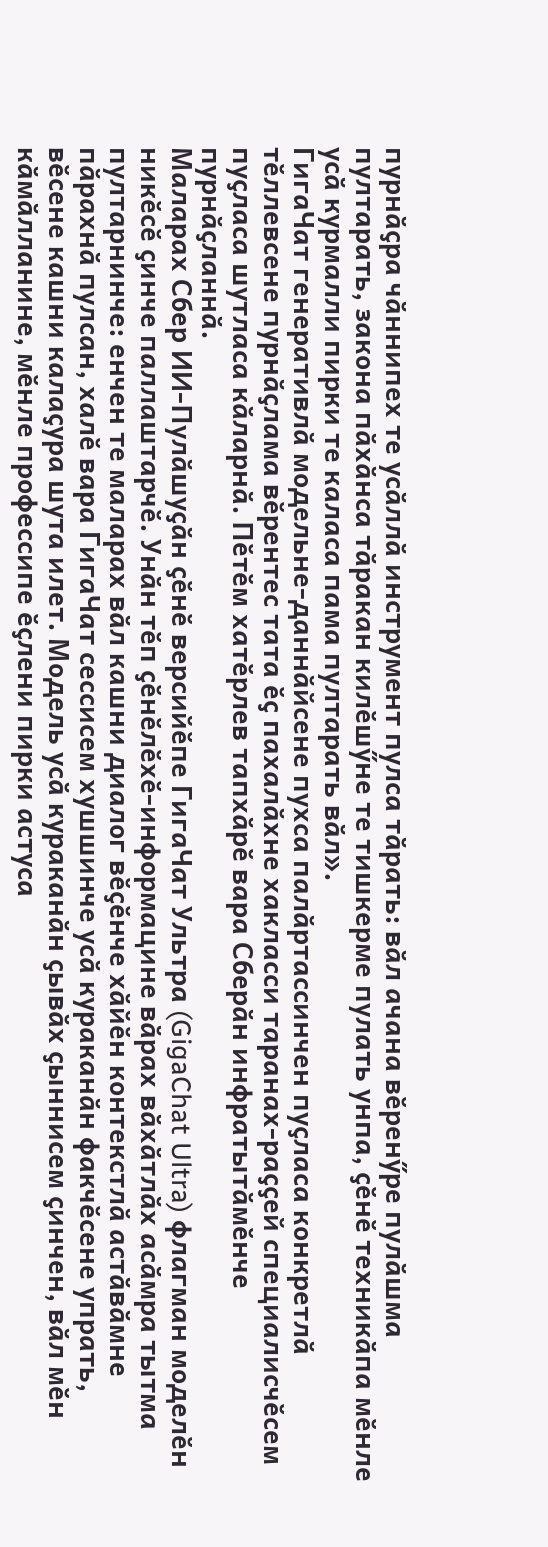пурнӑҫра чӑннипех те усӑллӑ инструмент пулса тӑрать: вӑл ачана вӗренӳре пулӑшма пултарать, закона пӑхӑнса тӑракан килӗшӳне те тишкерме пулать унпа, ҫӗнӗ техникӑпа мӗнле усӑ курмалли пирки те каласа пама пултарать вӑл».
ГигаЧат генеративлӑ модельне-даннӑйсене пухса палӑртассинчен пуҫласа конкретлӑ тӗллевсене пурнӑҫлама вӗрентес тата ӗҫ пахалӑхне хакласси таранах-раҫҫей специалисчӗсем пуҫласа шутласа кӑларнӑ. Пӗтӗм хатӗрлев тапхӑрӗ вара Сберӑн инфратытӑмӗнче пурнӑҫланнӑ.
Маларах Сбер ИИ-Пулӑшуҫӑн ҫӗнӗ версийӗпе ГигаЧат Ультра (GigaChat Ultra) флагман моделӗн никӗсӗ ҫинче паллаштарчӗ. Унӑн тӗп ҫӗнӗлӗхӗ-информацине вӑрах вӑхӑтлӑх асӑмра тытма пултарнинче: енчен те маларах вӑл кашни диалог вӗҫӗнче хӑйӗн контекстлӑ астӑвӑмне пӑрахнӑ пулсан, халӗ вара ГигаЧат сессисем хушшинче усӑ кураканӑн факчӗсене упрать, вӗсене кашни калаҫура шута илет. Модель усӑ кураканӑн ҫывӑх ҫыннисем ҫинчен, вӑл мӗн кӑмӑлланине, мӗнле профессипе ӗҫлени пирки астуса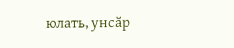юлать, унсӑр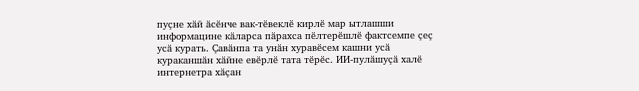пуҫне хӑй ӑсӗнче вак-тӗвеклӗ кирлӗ мар ытлашши информацине кӑларса пӑрахса пӗлтерӗшлӗ фактсемпе ҫеҫ усӑ курать. Ҫавӑнпа та унӑн хуравӗсем кашни усӑ кураканшӑн хӑйне евӗрлӗ тата тӗрӗс. ИИ-пулӑшуҫӑ халӗ интернетра хӑҫан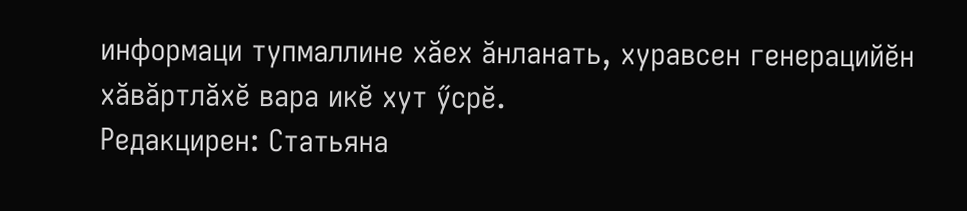информаци тупмаллине хӑех ӑнланать, хуравсен генерацийӗн хӑвӑртлӑхӗ вара икӗ хут ӳсрӗ.
Редакцирен: Статьяна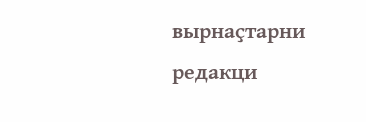вырнаҫтарни редакци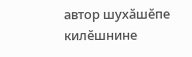автор шухӑшӗпе килӗшнине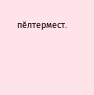пӗлтермест.